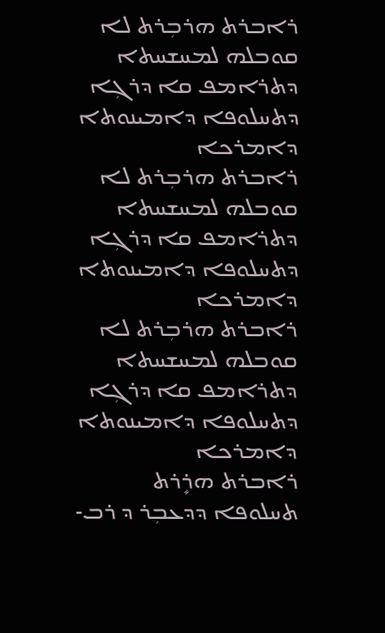ܪܐܒܪܬ ܗܪܒܼܪܬ ܠܐ ܩܘܒܠܗ ܠܡܚܫܚܬܐ ܕܬܪܐܡܦ ܩܐ ܕܪܓܼܐ ܕܬܚܠܘܦܐ ܕܐܡܝܢܘܬܐ ܕܐܡܪܟܐ
ܪܐܒܪܬ ܗܪܒܼܪܬ ܠܐ ܩܘܒܠܗ ܠܡܚܫܚܬܐ ܕܬܪܐܡܦ ܩܐ ܕܪܓܼܐ ܕܬܚܠܘܦܐ ܕܐܡܝܢܘܬܐ ܕܐܡܪܟܐ
ܪܐܒܪܬ ܗܪܒܼܪܬ ܠܐ ܩܘܒܠܗ ܠܡܚܫܚܬܐ ܕܬܪܐܡܦ ܩܐ ܕܪܓܼܐ ܕܬܚܠܘܦܐ ܕܐܡܝܢܘܬܐ ܕܐܡܪܟܐ
ܪܐܒܪܬ ܗܪܻܪܬ ܬܚܠܘܦܐ ܕܕܥܒܼܪ ܕ ܪܒ-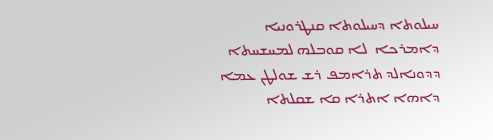ܚܝܠܘܬܐ ܕܚܝܠܘܬܐ ܩܢܛܪܘܢܝܐ ܕܐܡܪܟܐ  ܠܐ ܩܘܒܠܗ ܠܡܚܫܚܬܐ ܕܕܘܢܐܠܕ ܬܪܐܡܦ ܪܫ ܫܘܠܛܢ ܥܡܐ ܕܐܗܐ ܐܬܪܐ ܩܐ ܫܩܠܬܐ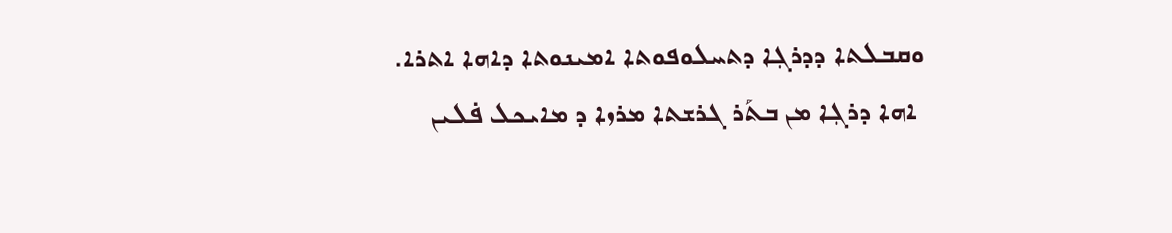ܘܩܒܠܬܐ ܕܕܪܓܼܐ ܕܬܚܠܘܦܘܬܐ ܐܡܝܢܘܬܐ ܕܐܗܐ ܐܬܪܐ.
 ܐܗܐ ܕܪܓܼܐ ܡܢ ܒܬܰܪ ܓܪܫܬܐ ܡܪܙܐ ܕ ܡܐܝܟܠ ܦ̇ܠܝܢ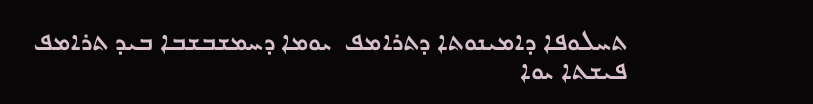ܬܚܠܘܦܐ ܕܐܡܝܢܘܬܐ ܕܬܪܐܡܦ  ܝܘܡܐ ܕܚܡܫܒܫܒܐ ܒܝܕ ܬܪܐܡܦ ܦܝܫܬܐ ܝܘܐ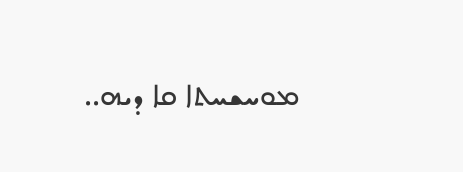ܡܘܚܫܚܬܐ ܩܐ ܕܝܗ..